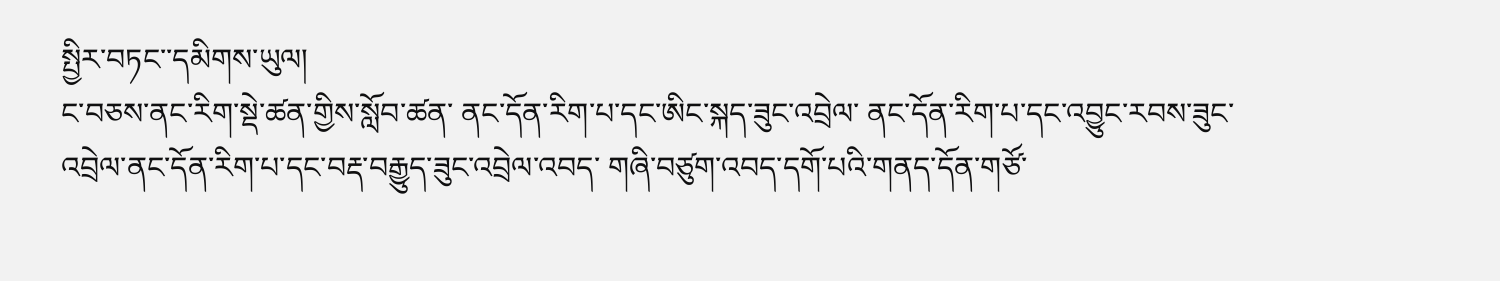སྤྱིར་བཏང་་དམིགས་ཡུལ།
ང་བཅས་ནང་རིག་སྡེ་ཚན་གྱིས་སློབ་ཚན་ ནང་དོན་རིག་པ་དང་ཨིང་སྐད་ཟུང་འབྲེལ་ ནང་དོན་རིག་པ་དང་འབྱུང་རབས་ཟུང་འབྲེལ་ནང་དོན་རིག་པ་དང་བརྡ་བརྒྱུད་ཟུང་འབྲེལ་འབད་ གཞི་བཙུག་འབད་དགོ་པའི་གནད་དོན་གཙོ་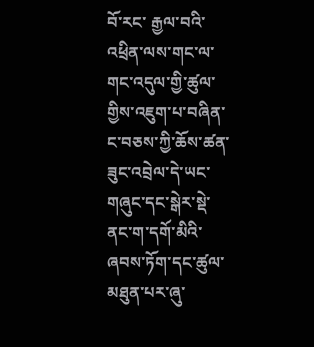བོ་རང་ རྒྱལ་བའི་འཕྲིན་ལས་གང་ལ་གང་འདུལ་གྱི་ཚུལ་གྱིས་འཇུག་པ་བཞིན་ ང་བཅས་ཀྱི་ཆོས་ཚན་ཟུང་འབྲེལ་དེ་ཡང་ གཞུང་དང་སྒེར་སྡེ་ནང་ག་དགོ་མིའི་ཞབས་ཏོག་དང་ཚུལ་མཐུན་པར་ཞུ་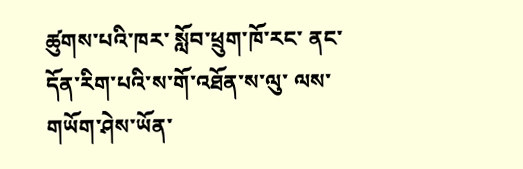ཚུགས་པའི་ཁར་ སློབ་ཕྲུག་ཁོ་རང་ ནང་དོན་རིག་པའི་ས་གོ་འཐོན་ས་ལུ་ ལས་གཡོག་ཤེས་ཡོན་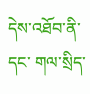དེས་འཐོབ་ནི་དང་ གལ་སྲིད་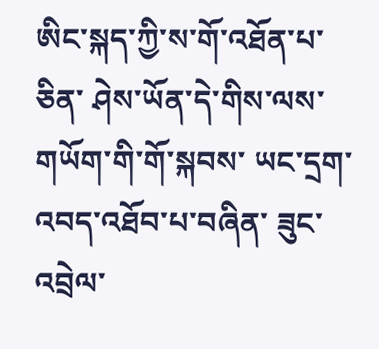ཨིང་སྐད་ཀྱི་ས་གོ་འཐོན་པ་ཅིན་ ཤེས་ཡོན་དེ་གིས་ལས་གཡོག་གི་གོ་སྐབས་ ཡང་དྲག་འབད་འཐོབ་པ་བཞིན་ ཟུང་འབྲེལ་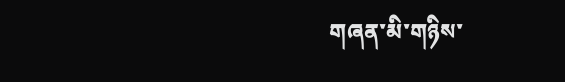གཞན་མི་གཉིས་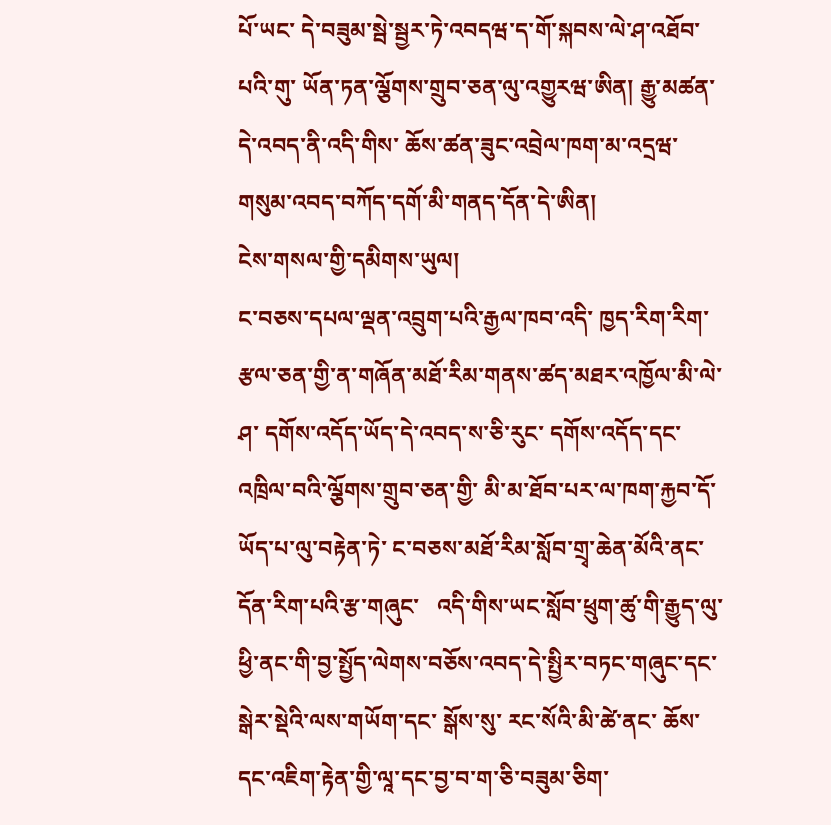པོ་ཡང་ དེ་བཟུམ་སྦེ་སྦྱར་ཏེ་འབདཝ་ད་གོ་སྐབས་ལེ་ཤ་འཐོབ་པའི་གུ་ ཡོན་ཏན་ལྕོགས་གྲུབ་ཅན་ལུ་འགྱུརཝ་ཨིན། རྒྱུ་མཚན་དེ་འབད་ནི་འདི་གིས་ ཆོས་ཚན་ཟུང་འབྲེལ་ཁག་མ་འདྲཝ་གསུམ་འབད་བཀོད་དགོ་མི་གནད་དོན་དེ་ཨིན།
ངེས་གསལ་གྱི་དམིགས་ཡུལ།
ང་བཅས་དཔལ་ལྡན་འབྲུག་པའི་རྒྱལ་ཁབ་འདི་ ཁྱད་རིག་རིག་རྩལ་ཅན་གྱི་ན་གཞོན་མཐོ་རིམ་གནས་ཚད་མཐར་འཁྱོལ་མི་ལེ་ཤ་ དགོས་འདོད་ཡོད་དེ་འབད་ས་ཅི་རུང་ དགོས་འདོད་དང་འཁྲིལ་བའི་ལྕོགས་གྲུབ་ཅན་གྱི་ མི་མ་ཐོབ་པར་ལ་ཁག་རྐྱབ་དོ་ཡོད་པ་ལུ་བརྟེན་ཏེ་ ང་བཅས་མཐོ་རིམ་སློབ་གྲྭ་ཆེན་མོའི་ནང་དོན་རིག་པའི་རྩ་གཞུང་   འདི་གིས་ཡང་སློབ་ཕྲུག་ཚུ་གི་རྒྱུད་ལུ་ཕྱི་ནང་གི་བྱ་སྤྱོད་ལེགས་བཅོས་འབད་དེ་སྤྱིར་བཏང་གཞུང་དང་སྒེར་སྡེའི་ལས་གཡོག་དང་ སྒོས་སུ་ རང་སོའི་མི་ཚེ་ནང་ ཆོས་དང་འཇིག་རྟེན་གྱི་ལཱ་དང་བྱ་བ་ག་ཅི་བཟུམ་ཅིག་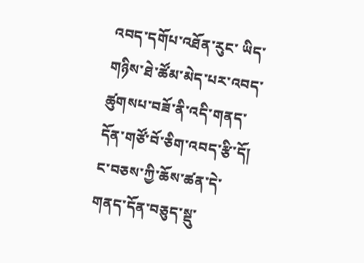འབད་དགོཔ་འཐོན་རུང་ ཡིད་གཉིས་ཐེ་ཚོམ་མེད་པར་འབད་ཚུགསཔ་བཟོ་ནི་འདི་གནད་དོན་གཙོ་བོ་ཅིག་འབད་རྩི་དོ། ང་བཅས་ཀྱི་ཆོས་ཚན་དེ་གནད་དོན་བཅུད་སྡུ་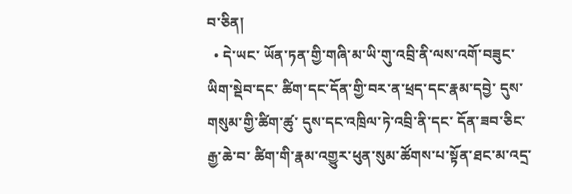བ་ཅིན།
  • དེ་ཡང་ ཡོན་ཏན་གྱི་གཞི་མ་ཡི་གུ་འབྲི་ནི་ལས་འགོ་བཟུང་ ཡིག་སྡེབ་དང་ ཚིག་དང་དོན་གྱི་བར་ན་ཕྲད་དང་རྣམ་དབྱེ་ དུས་གསུམ་གྱི་ཚིག་ཚུ་ དུས་དང་འཁྲིལ་ཏེ་འབྲི་ནི་དང་ དོན་ཟབ་ཅིང་རྒྱ་ཆེ་བ་ ཚིག་གི་རྣམ་འགྱུར་ཕུན་སུམ་ཚོགས་པ་སྟོན་ཐང་མ་འདྲ་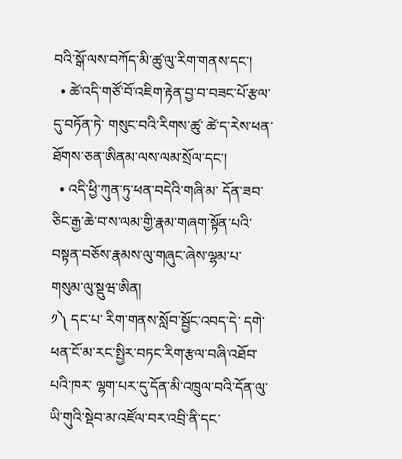བའི་སྒོ་ལས་བཀོད་མི་ཚུ་ལུ་རིག་གནས་དང་།
  • ཚེ་འདི་གཙོ་བོ་འཇིག་རྟེན་བྱ་བ་བཟང་པོ་རྩལ་དུ་བཏོན་ཏེ་ གསུང་བའི་རིགས་ཚུ་ ཚེ་ད་རེས་ཕན་ཐོགས་ཅན་ཨིནམ་ལས་ལམ་སྲོལ་དང་།
  • འདི་ཕྱི་ཀུན་ཏུ་ཕན་བདེའི་གཞི་མ་ དོན་ཟབ་ཅིང་རྒྱ་ཆེ་བ་ས་ལམ་གྱི་རྣམ་གཞག་སྟོན་པའི་བསྟན་བཅོས་རྣམས་ལུ་གཞུང་ཞེས་ལྷམ་པ་གསུམ་ལུ་སྡུཝ་ཨིན།
༡༽ དང་པ་ རིག་གནས་སློབ་སྦྱོང་འབད་དེ་ དགེ་ཕན་ངོ་མ་རང་སྤྱིར་བཏང་རིག་རྩལ་བཞི་འཐོབ་པའི་ཁར་ ལྷག་པར་དུ་དོན་མི་འཁྲུལ་བའི་དོན་ལུ་ཡི་གུའི་སྡེབ་མ་འཛོལ་བར་འབྲི་ནི་དང་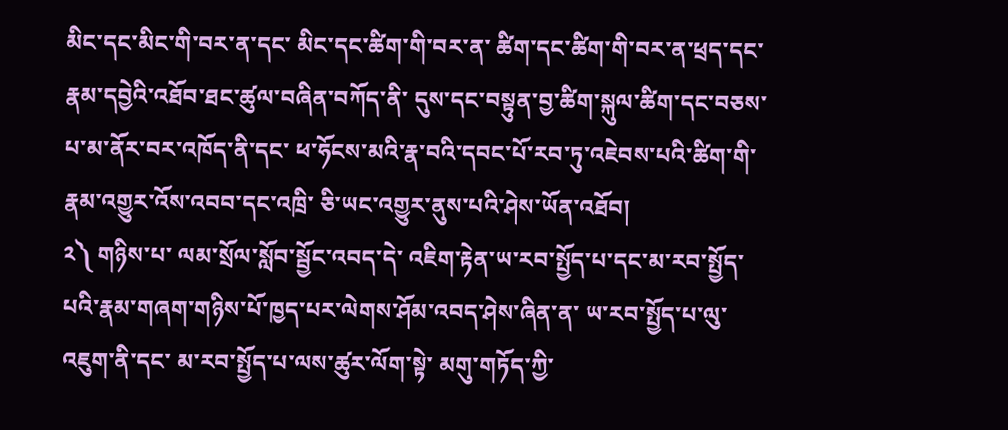མིང་དང་མིང་གི་བར་ན་དང་ མིང་དང་ཚིག་གི་བར་ན་ ཚིག་དང་ཚིག་གི་བར་ན་ཕྲད་དང་རྣམ་དབྱེའི་འཐོབ་ཐང་ཚུལ་བཞིན་བཀོད་ནི་ དུས་དང་བསྟུན་བྱ་ཚིག་སྐུལ་ཚིག་དང་བཅས་པ་མ་ནོར་བར་འཁོད་ནི་དང་ ཕ་ཧོངས་མའི་རྣ་བའི་དབང་པོ་རབ་ཏུ་འཇེབས་པའི་ཚིག་གི་རྣམ་འགྱུར་འོས་འབབ་དང་འཁྲི་ ཅི་ཡང་འགྱུར་ནུས་པའི་ཤེས་ཡོན་འཐོབ།
༢༽ གཉིས་པ་ ལམ་སྲོལ་སློབ་སྦྱོང་འབད་དེ་ འཇིག་རྟེན་ཡ་རབ་སྤྱོད་པ་དང་མ་རབ་སྤྱོད་པའི་རྣམ་གཞག་གཉིས་པོ་ཁྱད་པར་ལེགས་ཤོམ་འབད་ཤེས་ཞིན་ན་ ཡ་རབ་སྤྱོད་པ་ལུ་འཇུག་ནི་དང་ མ་རབ་སྤྱོད་པ་ལས་ཚུར་ལོག་སྟེ་ མགུ་གཏོད་ཀྱི་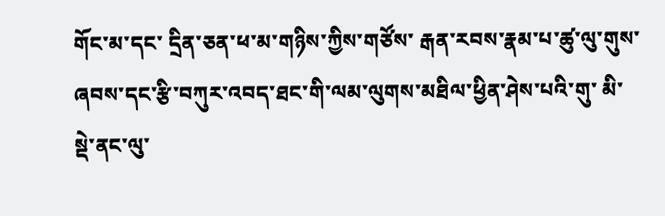གོང་མ་དང་ དྲིན་ཅན་ཕ་མ་གཉིས་ཀྱིས་གཙོས་ རྒན་རབས་རྣམ་པ་ཚུ་ལུ་གུས་ཞབས་དང་རྩི་བཀུར་འབད་ཐང་གི་ལམ་ལུགས་མཐིལ་ཕྱིན་ཤེས་པའི་གུ་ མི་སྡེ་ནང་ལུ་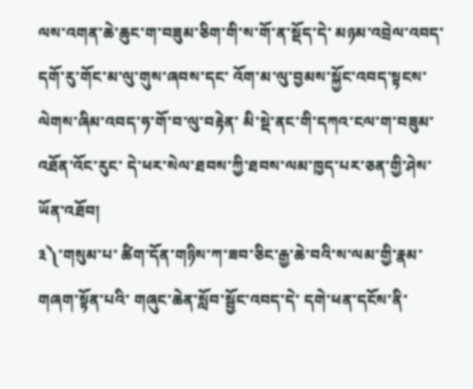ལས་འགན་ཆེ་ཆུང་ག་བཟུམ་ཅིག་གི་ས་གོ་ན་སྡོད་དེ་ མཉམ་འབྲེལ་འབད་དགོ་རུ་གོང་མ་ལུ་གུས་ཞབས་དང་ འོག་མ་ལུ་བྱམས་སྐྱོང་འབད་སྟངས་ལེགས་ཞིམ་འབད་ཧ་གོ་བ་ལུ་བརྟེན་ མི་སྡེ་ནང་གི་དཀའ་ངལ་ག་བཟུམ་འཐོན་འོང་རུང་ དེ་ཕར་སེལ་ཐབས་ཀྱི་ཐབས་ལམ་ཁྱད་པར་ཅན་གྱི་ཤེས་ཡོན་འཐོབ།
༣༽་གསུམ་པ་ ཚིག་དོན་གཉིས་ཀ་ཟབ་ཅིང་རྒྱ་ཆེ་བའི་ས་ལམ་གྱི་རྣམ་གཞག་སྟོན་པའི་ གཞུང་ཆེན་སློབ་སྦྱོང་འབད་དེ་ དགེ་ཕན་དངོས་ནི་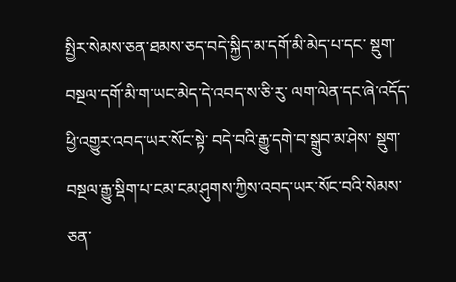སྤྱིར་སེམས་ཅན་ཐམས་ཅད་བདེ་སྐྱིད་མ་དགོ་མི་མེད་པ་དང་ སྡུག་བསྔལ་དགོ་མི་ག་ཡང་མེད་དེ་འབད་ས་ཅི་རུ་ ལག་ལེན་དང་ཞེ་འདོད་ཕྱི་འགྱུར་འབད་ཡར་སོང་སྟེ་ བདེ་བའི་རྒྱུ་དགེ་བ་སྒྲུབ་མ་ཤེས་ སྡུག་བསྔལ་རྒྱུ་སྡིག་པ་ངམ་ངམ་ཤུགས་ཀྱིས་འབད་ཡར་སོང་བའི་སེམས་ཅན་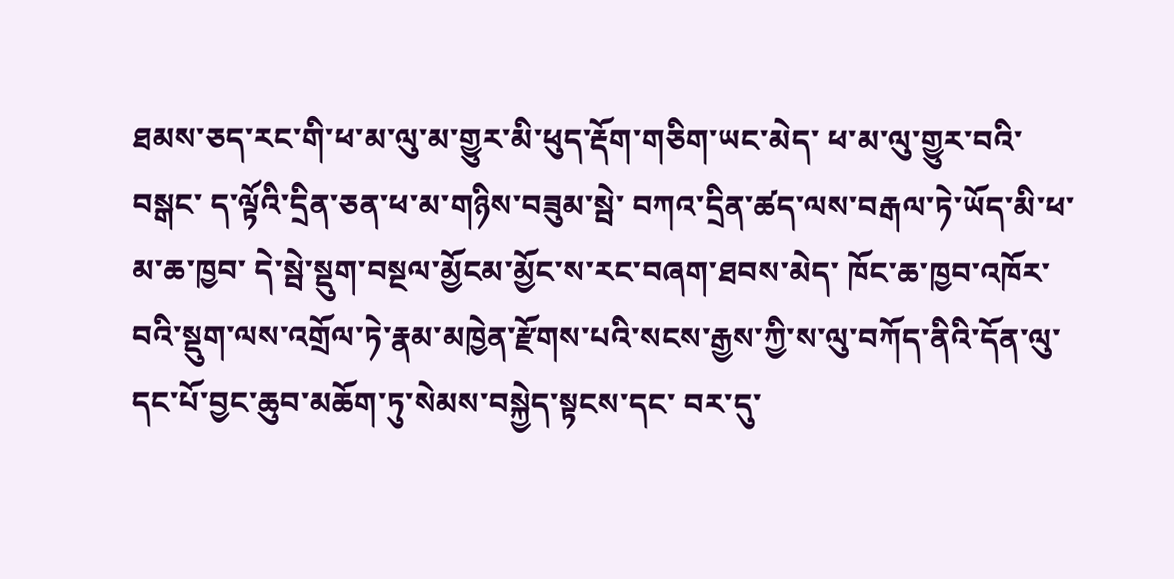ཐམས་ཅད་རང་གི་ཕ་མ་ལུ་མ་གྱུར་མི་ཕུད་རྡོག་གཅིག་ཡང་མེད་ ཕ་མ་ལུ་གྱུར་བའི་བསྒང་ ད་ལྟོའི་དྲིན་ཅན་ཕ་མ་གཉིས་བཟུམ་སྦེ་ བཀའ་དྲིན་ཚད་ལས་བརྒལ་ཏེ་ཡོད་མི་ཕ་མ་ཆ་ཁྱབ་ དེ་སྦེ་སྡུག་བསྔལ་མྱོངམ་མྱོང་ས་རང་བཞག་ཐབས་མེད་ ཁོང་ཆ་ཁྱབ་འཁོར་བའི་སྡུག་ལས་འགྲོལ་ཏེ་རྣམ་མཁྱེན་རྫོགས་པའི་སངས་རྒྱས་ཀྱི་ས་ལུ་བཀོད་ནིའི་དོན་ལུ་ དང་པོ་བྱང་ཆུབ་མཆོག་ཏུ་སེམས་བསྐྱེད་སྟངས་དང་ བར་དུ་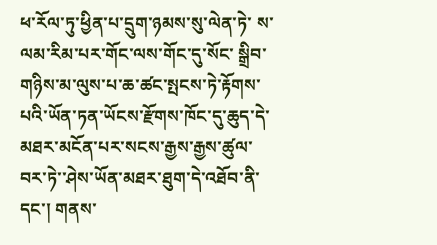ཕ་རོལ་ཏུ་ཕྱིན་པ་དྲུག་ཉམས་སུ་ལེན་ཏེ་ ས་ལམ་རིམ་པར་གོང་ལས་གོང་དུ་སོང་ སྒྲིབ་གཉིས་མ་ལུས་པ་ཆ་ཚང་སྤངས་ཏེ་རྟོགས་པའི་ཡོན་ཏན་ཡོངས་རྫོགས་ཁོང་དུ་ཆུད་དེ་ མཐར་མངོན་པར་སངས་རྒྱས་རྒྱས་ཚུལ་བར་ཏེ་་ཤེས་ཡོན་མཐར་ཐུག་དེ་འཐོབ་ནི་དང་། གནས་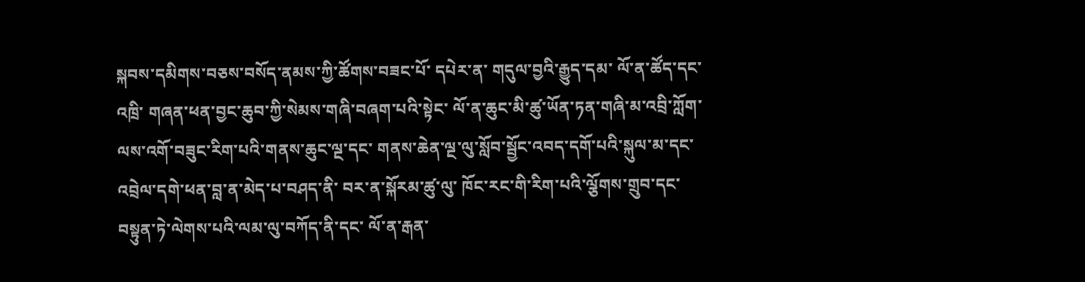སྐབས་དམིགས་བཅས་བསོད་ནམས་ཀྱི་ཚོགས་བཟང་པོ་ དཔེར་ན་ གདུལ་བྱའི་རྒྱུད་དམ་ ལོ་ན་ཚོད་དང་འཁྲི་ གཞན་ཕན་བྱང་ཆུབ་ཀྱི་སེམས་གཞི་བཞག་པའི་སྟེང་ ལོ་ན་ཆུང་མི་ཚུ་ཡོན་ཏན་གཞི་མ་འབྲི་ཀློག་ལས་འགོ་བཟུང་རིག་པའི་གནས་ཆུང་ལྔ་དང་ གནས་ཆེན་ལྔ་ལུ་སློབ་སྦྱོང་འབད་དགོ་པའི་སྐུལ་མ་དང་འབྲེལ་དགེ་ཕན་བླ་ན་མེད་པ་བཤད་ནི་ བར་ན་སྐོརམ་ཚུ་ལུ་ ཁོང་རང་གི་རིག་པའི་ལྕོགས་གྲུབ་དང་བསྟུན་ཏེ་ལེགས་པའི་ལམ་ལུ་བཀོད་ནི་དང་ ལོ་ན་རྒན་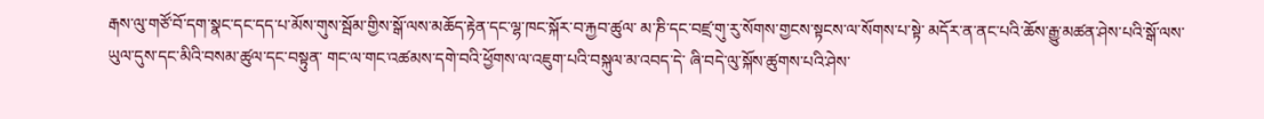རྒས་ལུ་གཙོ་བོ་དག་སྣང་དང་དད་པ་མོས་གུས་སྦོམ་གྱིས་སྒོ་ལས་མཆོད་རྟེན་དང་ལྷ་ཁང་སྐོར་བ་རྐྱབ་ཚུལ་ མ་ཎི་དང་བཛྲ་གུ་རུ་སོགས་གྱངས་སྟངས་ལ་སོགས་པ་སྟེ་ མདོར་ན་ནང་པའི་ཆོས་རྒྱུ་མཚན་ཤེས་པའི་སྒོ་ལས་ཡུལ་དུས་དང་མིའི་བསམ་ཚུལ་དང་བསྟུན་ གང་ལ་གང་འཚམས་དགེ་བའི་ཕྱོགས་ལ་འཇུག་པའི་བསྐུལ་མ་འབད་དེ་ ཞི་བདེ་ལུ་སྐོས་ཚུགས་པའི་ཤེས་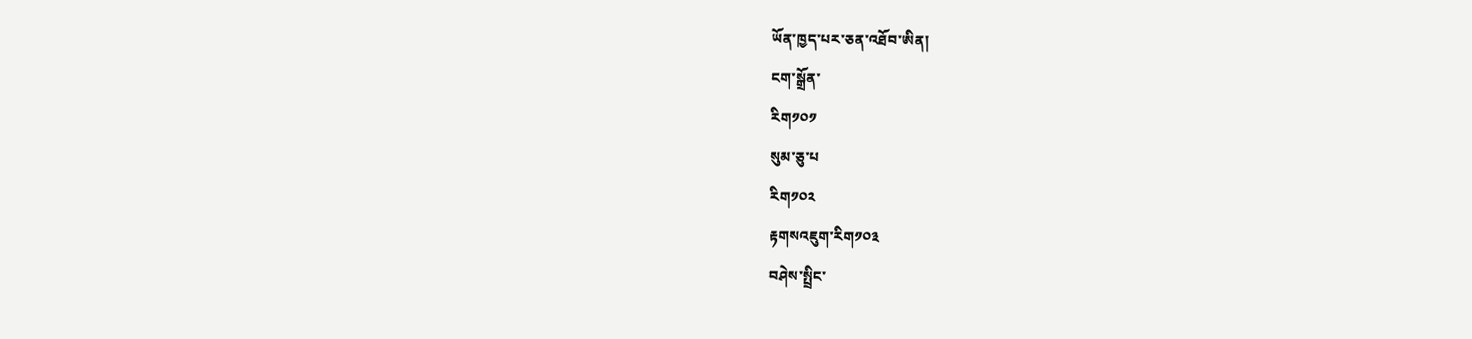ཡོན་ཁྱད་པར་ཅན་འཐོབ་ཨིན།
ངག་སྒྲོན་
རིག༡༠༡
སུམ་ཅུ་པ
རིག༡༠༢
རྟགསའཇུག་རིག༡༠༣
བཤེས་སྤྲིང་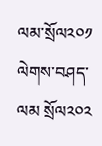ལམ་སྲོལ༢༠༡
ལེགས་བཤད་ལམ སྲོལ༢༠༢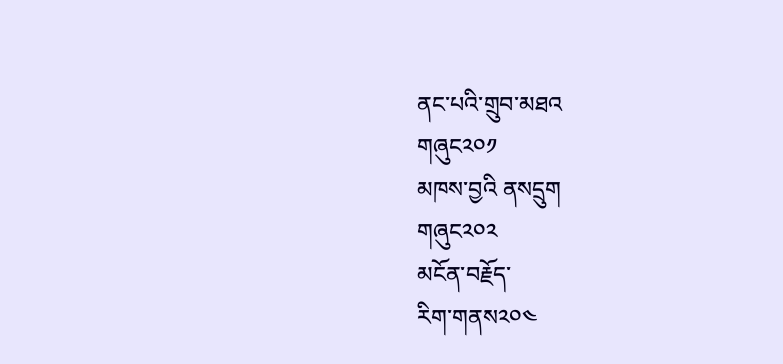ནང་པའི་གྲུབ་མཐའ
གཞུང༢༠༡
མཁས་བྱའི ནསདྲུག
གཞུང༢༠༢
མངོན་བརྗོད་
རིག་གནས༢༠༤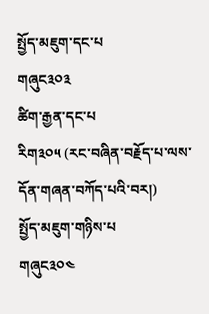སྤྱོད་མཇུག་དང་པ
གཞུང༣༠༣
ཚིག་རྒྱན་དང་པ
རིག༣༠༥ (རང་བཞིན་བརྗོད་པ་ལས་དོན་གཞན་བཀོད་པའི་བར།)
སྤྱོད་མཇུག་གཉིས་པ
གཞུང༣༠༤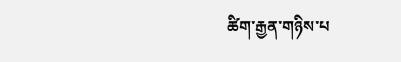ཚིག་རྒྱན་གཉིས་པ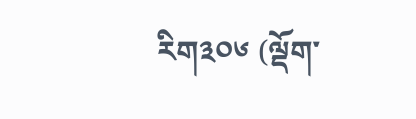རིག༣༠༦ (ལྡོག་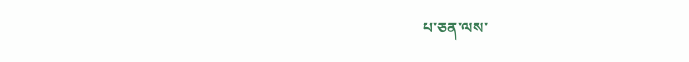པ་ཅན་ལས་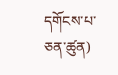དགོངས་པ་ཅན་ཚུན)